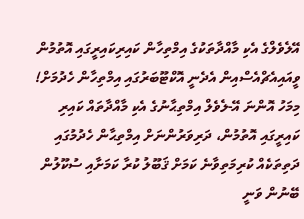އޭލެވެލްގެ އެކި މާއްދާތަކުގެ އިމްތިހާން ކައިރިކައިރީގައި އޮތުމުން ވީއައިއެޗްއެސްއިން އެދެނީ އޮކްޓޫބަރުގައި އިމްތިހާން ހެދުމަށް!
މިމަހު އޮންނަ އޭ-ލެވެލް އިމްތިޙާނުގެ އެކި މާއްދާތައް ކައިރި ކައިރީގައި އޮތުމުން، ދަރިވަރުންނަށް އިމްތިޙާން ހެދުމުގައި ދަތިތަކެއް ކުރިމަތިވާނެ ކަމަށް ޤަބޫލު ކުރާ ކަމަށާއި ސުކޫލުން ބޭނުން ވަނީ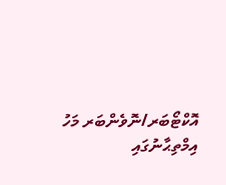އޮކްޓޯބަރ/ނޮވެންބަރ މަހު އިމްތިޙާނުގައި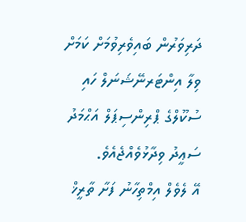ދަރިވަރުން ބައިވެރިވުމަށް ކަމަށް ވިލާ އިންޓަރނޭޝަނަލް ހައި ސުކޫލްގެ ޕްރިންސިޕަލް އަޙްމަދު ސަޢީދު ވިދާޅުވެއްޖެއެވެ.
އޭ ލެވެލް އިމްތިހާނު ފަށާ ތާރީޚް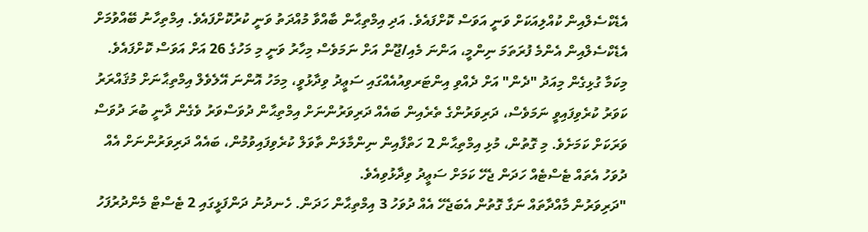އެޑެކްސެލްއިން ކުއްލިއަކަށް ވަނީ އަވަސް ކޮށްފައެވެ. އަދި އިމްތިޙާން ބާއްވާ މުއްދަތު ވަނީ ކުރުކޮށްފައެވެ. އިމްތިހާނު ބޭއްވުމަށް އެޑެކްސެލްއިން އެންމެ ފުރަތަމަ ނިންމީ، އަންނަ މެއި/ޖޫން އަށް ނަމަވެސް މިހާރު ވަނީ މި މަހުގެ 26 އަށް އަވަސް ކޮށްފައެވެ.
މިކަމާ ގުޅިގެން މިއަދު "ދެން" އަށް ދެއްވި އިންޓަރވިއުއެއްގައި ސަޢީދު ވިދާޅުވީ، މިމަހު އޮންނަ އޭލެވެލް އިމްތިޙާނަށް މުޤައްރަރު ކަވަރު ކުރެވިފައިވީ ނަމަވެސް، ދަރިވަރުންގެ ތެރެއިން ބައެއް ދަރިވަރުންނަށް އިމްތިޙާން ދުވަސްވަރު ވެގެން ދާނީ ބުރަ ދުވަސް ވަރަކަށް ކަމަށެވެ. މި ގޮތުން، މުޅި އިމްތިޙާން 2 ހަތްފާއިން ނިންމާލަން ތާވަލް ކުރެވިފައިވުމުން، ބައެއް ދަރިވަރުންނަށް އެއް ދުވަހު އެތައް ޓެސްޓެއް ހަދަން ޖެހޭ ކަމަށް ސަޢީދު ވިދާޅުވިއެވެ.
"ދަރިވަރުން މާއްދާތައް ނަގާ ގޮތުން އެބަޖެހޭ އެއް ދުވަހު 3 އިމްތިޙާން ހަދަން. ހެނދުނު ދަންފަޅީގައި 2 ޓެސްޓް މެންދުރުފަހު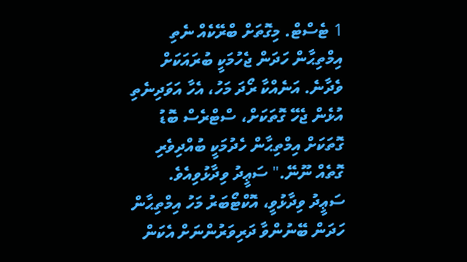1 ޓެސްޓް. މިގޮތަށް ބްރޭކެއް ނެތި އިމްތިޙާން ހަދަން ޖެހުމަކީ ބުރައަކަށް ވެދާނެ. އަނެއްކާ ރޯދަ މަހު، އެހާ އަވަދިނެތި އުޅެން ޖެހޭ ގޮތަކަށް، ސްޓްރެސް ބޮޑު ގޮތަކަށް އިމްތިޙާން ހެދުމަކީ ބުއްދިވެރި ގޮތެއް ނޫނޭ." ސަޢީދު ވިދާޅުވިއެވެ.
ސަޢީދު ވިދާޅުވީ، އޮކްޓޯބަރު މަހު އިމްތިޙާން ހަދަން ބޭނުންވާ ދަރިވަރުންނަށް އެކަން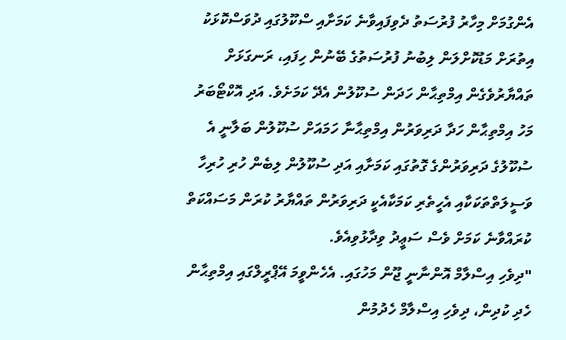އެންގުމަށް މިހާރު ފުރުސަތު ދެވިފައިވާނެ ކަމަށާއި ސްކޫލުގައި ދުވަސްކޮޅަކު އިތުރަށް މަޑުކޮށްލަން ލިބުނު ފުރުސަތުގެ ބޭނުން ހިފައި، ރަނގަޅަށް ތައްޔާރުވެގެން އިމްތިޙާން ހަދަން ސުކޫލުން އެދޭ ކަމަށެވެ. އަދި އޮކްޓޯބަރު މަހު އިމްތިޙާން ހަދާ ދަރިވަރުން އިމްތިޙާނާ ހަމައަށް ސުކޫލުން ބަލާނީ އެ ސުކޫލުގެ ދަރިވަރުންގެ ގޮތުގައި ކަމަށާއި އަދި ސުކޫލުން ލިބެން ހުރި ހުރިހާ ވަސީލަތްތަކަކާއި އެހީތެރި ކަމަކާއެކީ ދަރިވަރުން ތައްޔާރު ކުރަން މަސައްކަތް ކުރައްވާނެ ކަމަށް ވެސް ސަޢީދު ވިދާޅުވިއެވެ.
"ދިވެހި އިސްލާމް އޮންނާނީ ޖޫން މަހުގައި. އެހެންވީމަ އޭޕްރީލްގައި އިމްތިޙާން ހެދި ކުދިން، ދިވެހި އިސްލާމް ހެދުމުން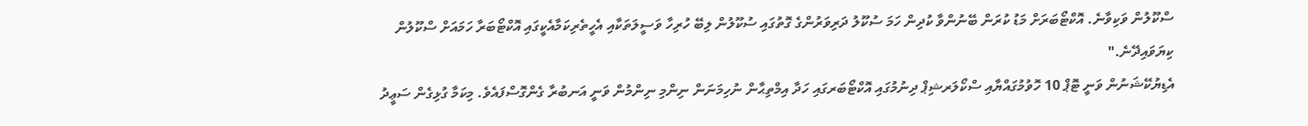ސްކޫލުން ވަކިވާނެ. އޮކްޓޯބަރަށް މަޑު ކުރަން ބޭނުންވާ ކުދިން ހަމަ ސުކޫލު ދަރިވަރުންގެ ގޮތުގައި ސުކޫލުން ލިބޭ ހުރިހާ ވަސީލަތަކާއި އެހީތެރިކަމާއެކީގައި އޮކްޓޯބަރާ ހަމައަށް ސްކޫލުން ކިޔަވައިދޭނެ."
އެޑިޔުކޭޝަނުން ވަނީ ޓޮޕް 10 ހޮވުމުގައްޔާއި ސްކޯލަރޝިޕް ދިނުމުގައި އޮކްޓޯބަރގައި ހަދާ އިމްތިޙާން ނުހިމަނަން ނިންމި ނިންމުން ވަނީ އަނބުރާ ގެންގޮސްފައެވެ. މިކަމާ ގުޅިގެން ސަޢީދު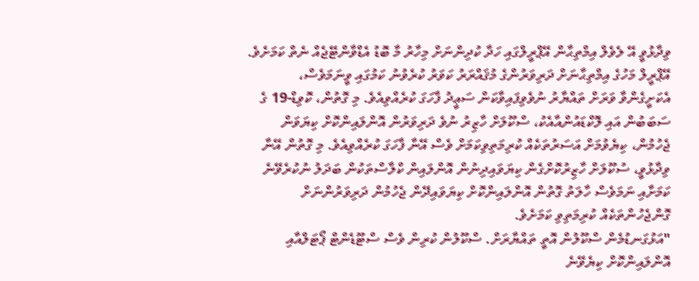ވިދާޅުވީ އޭ ލެވެލް އިމްތިޙާން އޭޕްރީލްގައި ހަދާ ކުދިންނަށް މިހާރު މާ ބޮޑު އެޑްވާންޓޭޖެއް ނެތް ކަމަށެވެ.
އޭޕްރީލް މަހުގެ އިމްތިޙާނަށް ދަރިވަރުންގެ މުޤައްރަރު ކަވަރު ކުރެވުނު ކަމުގައި ވީނަމަވެސް، އެކަށީގެންވާ ވަރަށް ތައްޔާރު ނުވެވިފައިވާކަން ސަޢީދު ފާހަގަ ކުރެއްވިއެވެ. މި ގޮތުން، ކޮވިޑް-19 ގެ ސަބަބުން އައި ލޮކްޑައުންއާއެކު، ސްކޫލަށް ހާޒިރު ނުވެ ދަރިވަރުން އޮންލައިންކޮށް ކިޔަވަން ޖެހުމުން، ކިޔެވުމަށް އަސަރުތަކެއް ކުރިމަތިވިކަމަށް ވެސް އޭނާ ފާހަގަ ކުރެއްވިއެވެ. މި ގޮތުން އޭނާ ވިދާޅުވީ، ސުކޫލަށް ހާޒިރުކޮށްގެން ކިޔަވައިދިނުން އޮންލައިން ކްލާސްތަކުން ބަދަލު ނުކުރެވޭނެ ކަމަށާއި ނަމަވެސް ހާލަތު ގޮތުން އޮންލައިންކޮށް ކިޔަވައިދޭން ޖެހުމުން ދަރިވަރުންނަށް ގޮންޖެހުންތަކެއް ކުރިމަތިވި ކަމަށެވެ.
"އަޅުގަނޑުމެން ސްކޫލުން އޮތީ ތައްޔާރަށް. ސްކޫލުން ކުރިން ވެސް ސްޓޫޑެންޓް ޕޯޓަލްއާއި އޮންލައިންކޮށް ކިޔެވޭނެ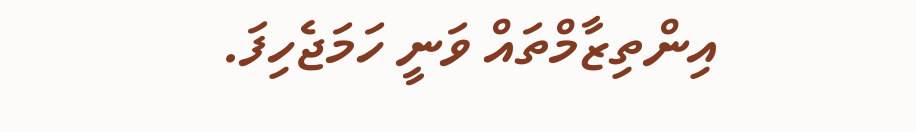އިންތިޒާމްތައް ވަނީ ހަމަޖެހިފަ.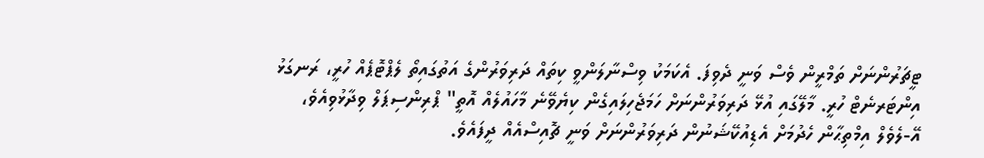ޓީޗަރުންނަށް ތަމްރީން ވެސް ވަނީ ދެވިފަ. އެކަމަކު ވިސްނާލަންވީ ކިތައް ދަރިވަރުންގެ އަތުގައިތޯ ލެޕްޓޮޕެއް ހުރީ، ރަނގަޅު އިންޓަރނެޓް ހުރީ. މާލޭގައި އުޅޭ ދަރިވަރުންނަށް ހަމަޖެހިލައިގެން ކިޔެވޭނެ މާހައުލެއް އޮތީ" ޕްރިންސިޕަލް ވިދާޅުވިއެވެ،
އޭ-ލެވެލް އިމްތިޙާން ހެދުމަށް އެޑިއުކޭޝަނުން ދަރިވަރުންނަށް ވަނީ ޗޮއިސްއެއް ދީފައެވެ.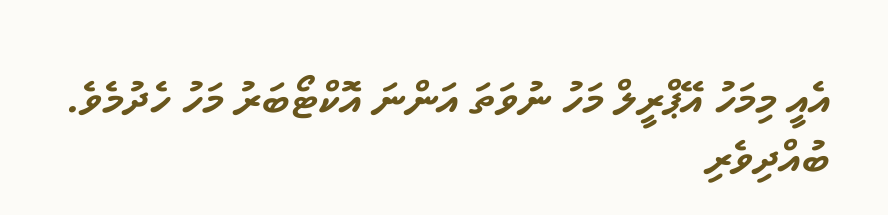އެއީ މިމަހު އޭޕްރީލް މަހު ނުވަތަ އަންނަ އޮކްޓޯބަރު މަހު ހެދުމެވެ.
ބުއްދިވެރި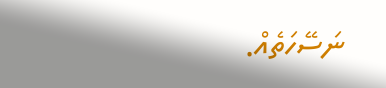ނަސޭހަތެއް.